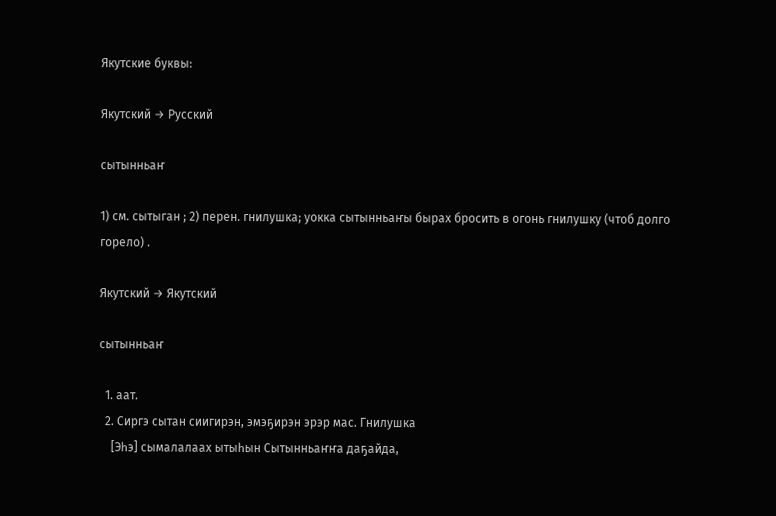Якутские буквы:

Якутский → Русский

сытынньаҥ

1) см. сытыган ; 2) перен. гнилушка; уокка сытынньаҥы бырах бросить в огонь гнилушку (чтоб долго горело) .

Якутский → Якутский

сытынньаҥ

  1. аат.
  2. Сиргэ сытан сиигирэн, эмэҕирэн эрэр мас. Гнилушка
    [Эһэ] сымалалаах ытыһын Сытынньаҥҥа даҕайда,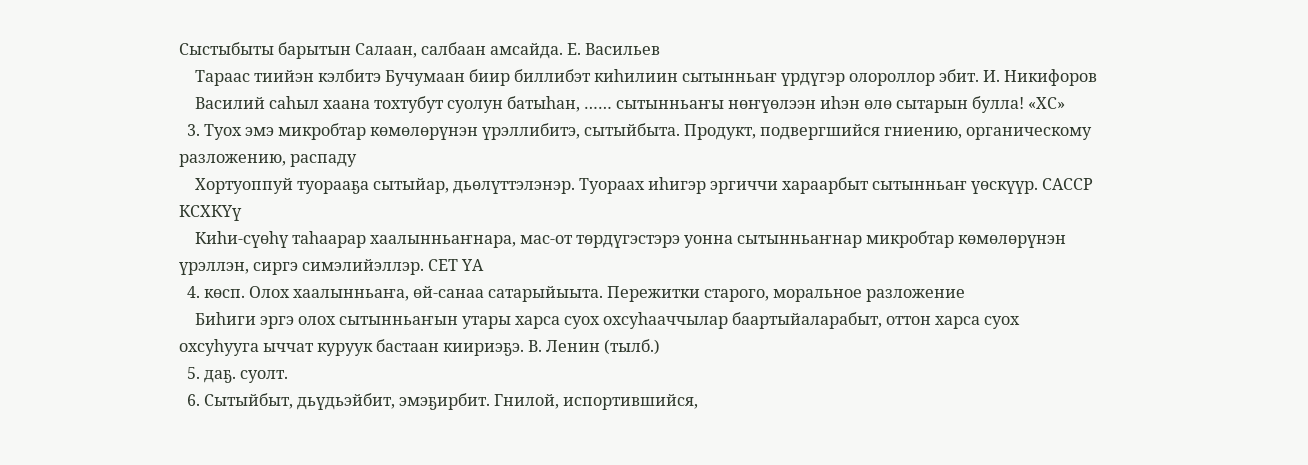Сыстыбыты барытын Салаан, салбаан амсайда. Е. Васильев
    Тараас тиийэн кэлбитэ Бучумаан биир биллибэт киһилиин сытынньаҥ үрдүгэр олороллор эбит. И. Никифоров
    Василий саһыл хаана тохтубут суолун батыһан, …… сытынньаҥы нөҥүөлээн иһэн өлө сытарын булла! «ХС»
  3. Туох эмэ микробтар көмөлөрүнэн үрэллибитэ, сытыйбыта. Продукт, подвергшийся гниению, органическому разложению, распаду
    Хортуоппуй туорааҕа сытыйар, дьөлүттэлэнэр. Туораах иһигэр эргиччи хараарбыт сытынньаҥ үөскүүр. САССР КСХКҮү
    Киһи-сүөһү таһаарар хаалынньаҥнара, мас-от төрдүгэстэрэ уонна сытынньаҥнар микробтар көмөлөрүнэн үрэллэн, сиргэ симэлийэллэр. СЕТ ҮА
  4. көсп. Олох хаалынньаҥа, өй-санаа сатарыйыыта. Пережитки старого, моральное разложение
    Биһиги эргэ олох сытынньаҥын утары харса суох охсуһааччылар баартыйаларабыт, оттон харса суох охсуһууга ыччат куруук бастаан киириэҕэ. В. Ленин (тылб.)
  5. даҕ. суолт.
  6. Сытыйбыт, дьүдьэйбит, эмэҕирбит. Гнилой, испортившийся,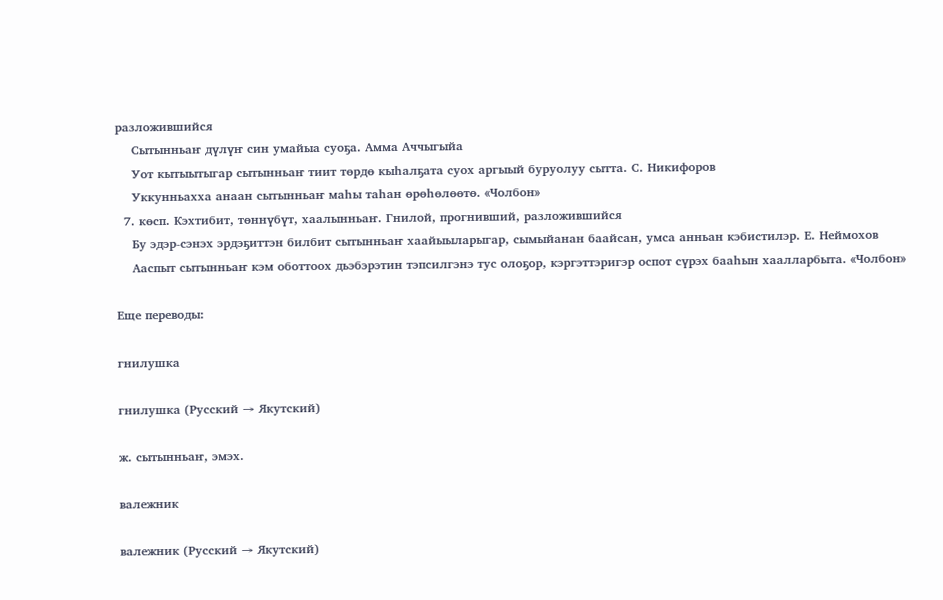разложившийся
    Сытынньаҥ дүлүҥ син умайыа суоҕа. Амма Аччыгыйа
    Уот кытыытыгар сытынньаҥ тиит төрдө кыһалҕата суох аргыый буруолуу сытта. С. Никифоров
    Уккунньахха анаан сытынньаҥ маһы таһан өрөһөлөөтө. «Чолбон»
  7. көсп. Кэхтибит, төннүбүт, хаалынньаҥ. Гнилой, прогнивший, разложившийся
    Бу эдэр-сэнэх эрдэҕиттэн билбит сытынньаҥ хаайыыларыгар, сымыйанан баайсан, умса анньан кэбистилэр. Е. Неймохов
    Ааспыт сытынньаҥ кэм оботтоох дьэбэрэтин тэпсилгэнэ тус олоҕор, кэргэттэригэр оспот сүрэх бааһын хаалларбыта. «Чолбон»

Еще переводы:

гнилушка

гнилушка (Русский → Якутский)

ж. сытынньаҥ, эмэх.

валежник

валежник (Русский → Якутский)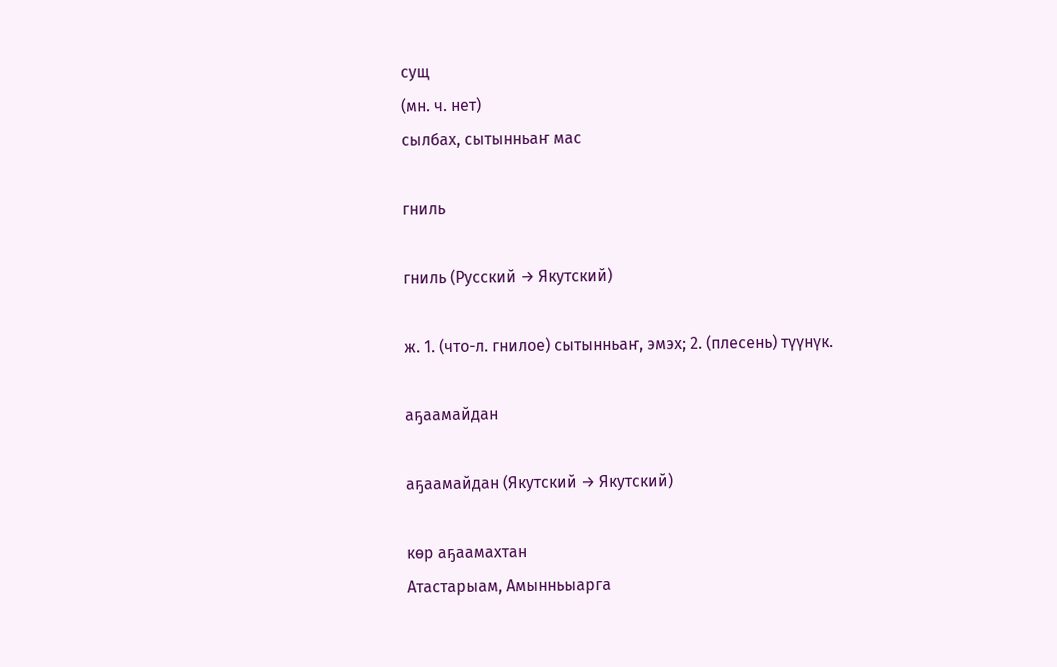сущ
(мн. ч. нет)
сылбах, сытынньаҥ мас

гниль

гниль (Русский → Якутский)

ж. 1. (что-л. гнилое) сытынньаҥ, эмэх; 2. (плесень) түүнүк.

аҕаамайдан

аҕаамайдан (Якутский → Якутский)

көр аҕаамахтан
Атастарыам, Амынньыарга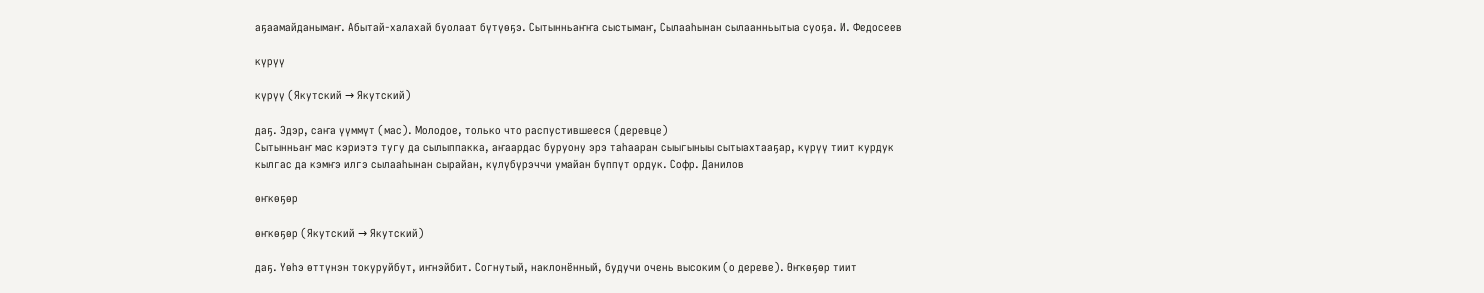аҕаамайданымаҥ. Абытай-халахай буолаат бүтүөҕэ. Сытынньаҥҥа сыстымаҥ, Сылааһынан сылаанньытыа суоҕа. И. Федосеев

күрүү

күрүү (Якутский → Якутский)

даҕ. Эдэр, саҥа үүммүт (мас). Молодое, только что распустившееся (деревце)
Сытынньаҥ мас кэриэтэ тугу да сылыппакка, аҥаардас буруону эрэ таһааран сыыгыныы сытыахтааҕар, күрүү тиит курдук кылгас да кэмҥэ илгэ сылааһынан сырайан, күлүбүрэччи умайан бүппүт ордук. Софр. Данилов

өҥкөҕөр

өҥкөҕөр (Якутский → Якутский)

даҕ. Үөһэ өттүнэн токуруйбут, иҥнэйбит. Согнутый, наклонённый, будучи очень высоким (о дереве). Өҥкөҕөр тиит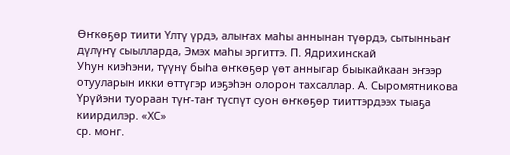Өҥкөҕөр тиити Үлтү үрдэ, алыҥах маһы аннынан түөрдэ, сытынньаҥ дүлүҥү сыылларда, Эмэх маһы эргиттэ. П. Ядрихинскай
Уһун киэһэни, түүнү быһа өҥкөҕөр үөт анныгар быыкайкаан эҥээр отууларын икки өттүгэр иэҕэһэн олорон тахсаллар. А. Сыромятникова
Үрүйэни туораан түҥ-таҥ түспүт суон өҥкөҕөр тииттэрдээх тыаҕа киирдилэр. «ХС»
ср. монг.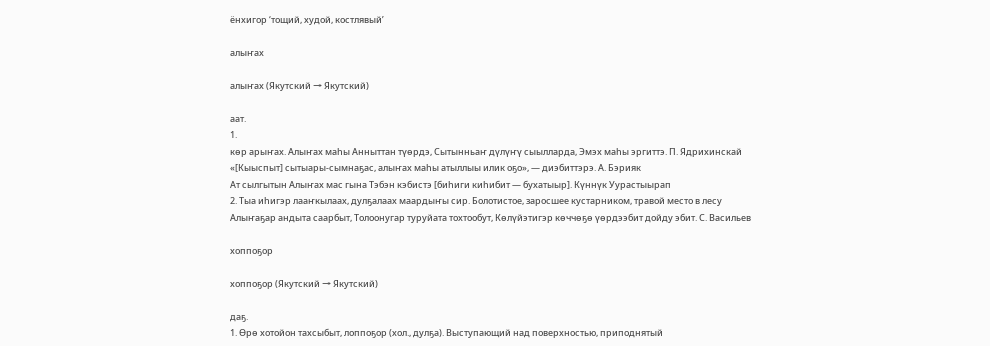ёнхигор ‘тощий, худой, костлявый’

алыҥах

алыҥах (Якутский → Якутский)

аат.
1.
көр арыҥах. Алыҥах маһы Анныттан түөрдэ, Сытынньаҥ дүлүҥү сыылларда, Эмэх маһы эргиттэ. П. Ядрихинскай
«[Кыыспыт] сытыары-сымнаҕас, алыҥах маһы атыллыы илик оҕо», — диэбиттэрэ. А. Бэрияк
Ат сылгытын Алыҥах мас гына Тэбэн кэбистэ [биһиги киһибит — бухатыыр]. Күннүк Уурастыырап
2. Тыа иһигэр лааҥкылаах, дулҕалаах маардыҥы сир. Болотистое, заросшее кустарником, травой место в лесу
Алыҥаҕар андыта саарбыт, Толоонугар туруйата тохтообут, Көлүйэтигэр көччөҕө үөрдээбит дойду эбит. С. Васильев

хоппоҕор

хоппоҕор (Якутский → Якутский)

даҕ.
1. Өрө хотойон тахсыбыт, лоппоҕор (хол., дулҕа). Выступающий над поверхностью, приподнятый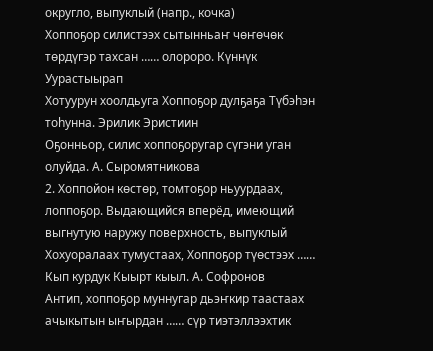округло, выпуклый (напр., кочка)
Хоппоҕор силистээх сытынньаҥ чөҥөчөк төрдүгэр тахсан …… олороро. Күннүк Уурастыырап
Хотуурун хоолдьуга Хоппоҕор дулҕаҕа Түбэһэн тоһунна. Эрилик Эристиин
Оҕонньор, силис хоппоҕоругар сүгэни уган олуйда. А. Сыромятникова
2. Хоппойон көстөр, томтоҕор ньуурдаах, лоппоҕор. Выдающийся вперёд, имеющий выгнутую наружу поверхность, выпуклый
Хохуоралаах тумустаах, Хоппоҕор түөстээх …… Кып курдук Кыырт кыыл. А. Софронов
Антип, хоппоҕор муннугар дьэҥкир таастаах ачыкытын ыҥырдан …… сүр тиэтэллээхтик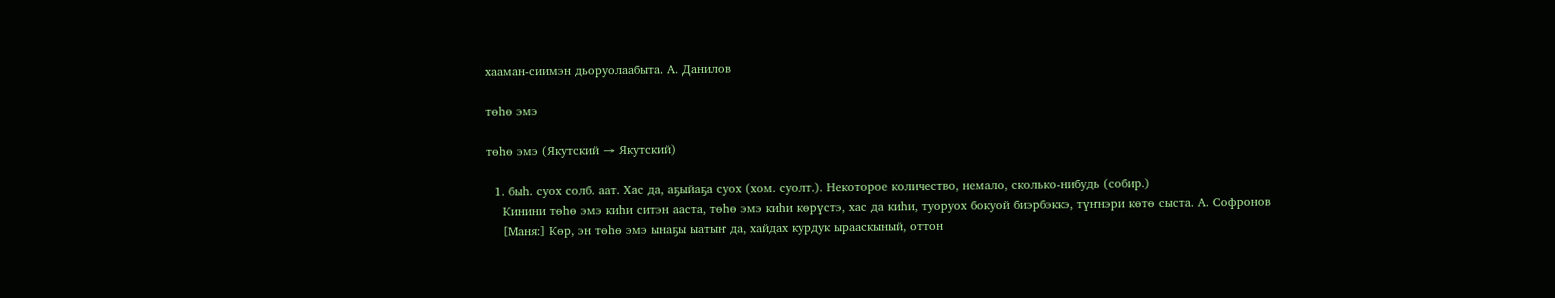хааман-сиимэн дьоруолаабыта. А. Данилов

төһө эмэ

төһө эмэ (Якутский → Якутский)

  1. быһ. суох солб. аат. Хас да, аҕыйаҕа суох (хом. суолт.). Некоторое количество, немало, сколько-нибудь (собир.)
    Кинини төһө эмэ киһи ситэн ааста, төһө эмэ киһи көрүстэ, хас да киһи, туоруох бокуой биэрбэккэ, түҥнэри көтө сыста. А. Софронов
    [Маня:] Көр, эн төһө эмэ ынаҕы ыатыҥ да, хайдах курдук ырааскыный, оттон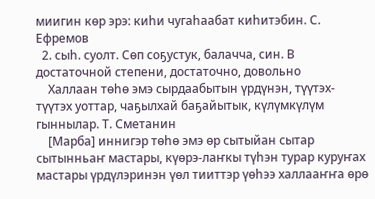миигин көр эрэ: киһи чугаһаабат киһитэбин. С. Ефремов
  2. сыһ. суолт. Сөп соҕустук, балачча, син. В достаточной степени, достаточно, довольно
    Халлаан төһө эмэ сырдаабытын үрдүнэн, түүтэх-түүтэх уоттар, чаҕылхай баҕайытык, күлүмкүлүм гыннылар. Т. Сметанин
    [Марба] иннигэр төһө эмэ өр сытыйан сытар сытынньаҥ мастары, күөрэ-лаҥкы түһэн турар куруҥах мастары үрдүлэринэн үөл тииттэр үөһээ халлааҥҥа өрө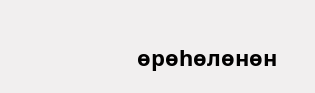өрөһөлөнөн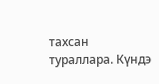тахсан тураллара. Күндэ